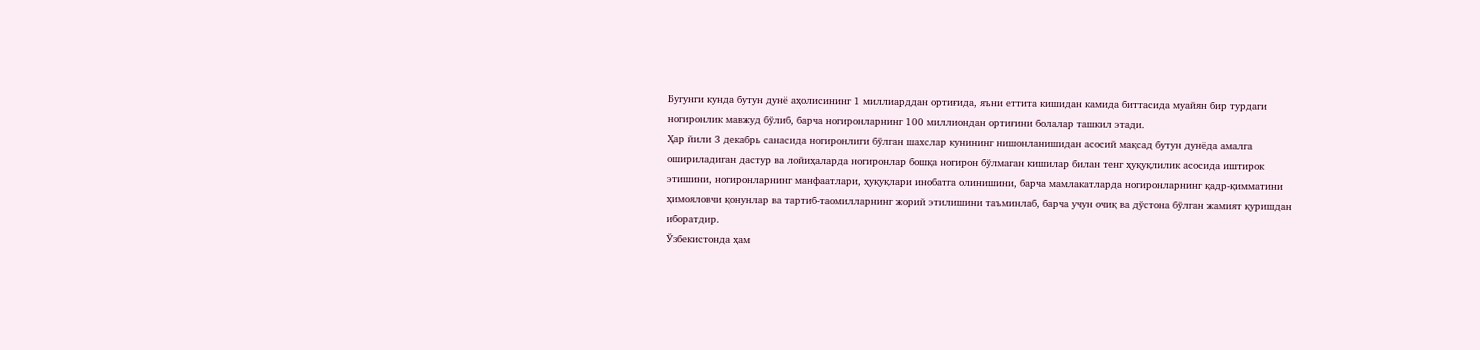Бугунги кунда бутун дунё аҳолисининг 1 миллиарддан ортиғида, яъни еттита кишидан камида биттасида муайян бир турдаги ногиронлик мавжуд бўлиб, барча ногиронларнинг 100 миллиондан ортиғини болалар ташкил этади.
Ҳар йили 3 декабрь санасида ногиронлиги бўлган шахслар кунининг нишонланишидан асосий мақсад бутун дунёда амалга ошириладиган дастур ва лойиҳаларда ногиронлар бошқа ногирон бўлмаган кишилар билан тенг ҳуқуқлилик асосида иштирок этишини, ногиронларнинг манфаатлари, ҳуқуқлари инобатга олинишини, барча мамлакатларда ногиронларнинг қадр-қимматини ҳимояловчи қонунлар ва тартиб-таомилларнинг жорий этилишини таъминлаб, барча учун очиқ ва дўстона бўлган жамият қуришдан иборатдир.
Ўзбекистонда ҳам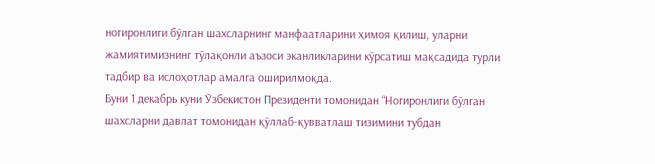ногиронлиги бўлган шахсларнинг манфаатларини ҳимоя қилиш, уларни жамиятимизнинг тўлақонли аъзоси эканликларини кўрсатиш мақсадида турли тадбир ва ислоҳотлар амалга оширилмоқда.
Буни 1 декабрь куни Ўзбекистон Президенти томонидан “Ногиронлиги бўлган шахсларни давлат томонидан қўллаб-қувватлаш тизимини тубдан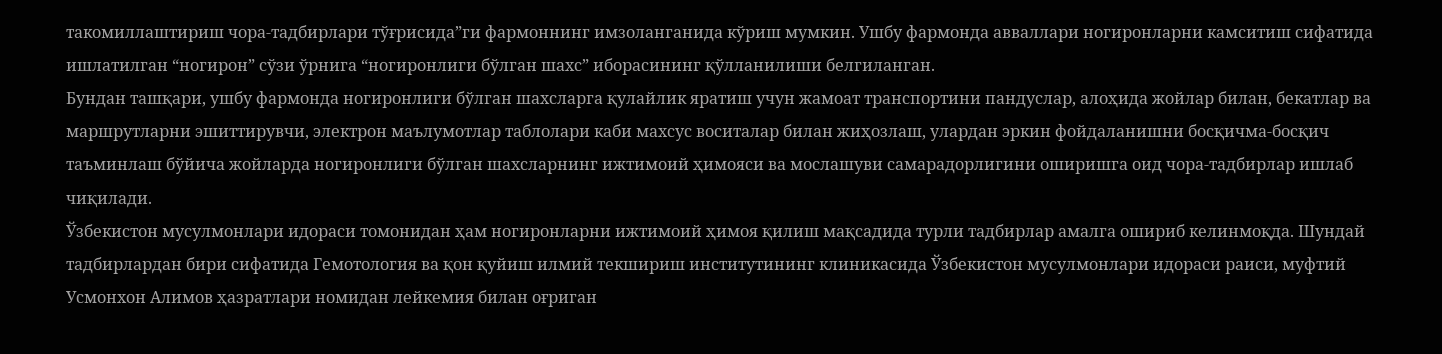такомиллаштириш чора-тадбирлари тўғрисида”ги фармоннинг имзоланганида кўриш мумкин. Ушбу фармонда авваллари ногиронларни камситиш сифатида ишлатилган “ногирон” сўзи ўрнига “ногиронлиги бўлган шахс” иборасининг қўлланилиши белгиланган.
Бундан ташқари, ушбу фармонда ногиронлиги бўлган шахсларга қулайлик яратиш учун жамоат транспортини пандуслар, алоҳида жойлар билан, бекатлар ва маршрутларни эшиттирувчи, электрон маълумотлар таблолари каби махсус воситалар билан жиҳозлаш, улардан эркин фойдаланишни босқичма-босқич таъминлаш бўйича жойларда ногиронлиги бўлган шахсларнинг ижтимоий ҳимояси ва мослашуви самарадорлигини оширишга оид чора-тадбирлар ишлаб чиқилади.
Ўзбекистон мусулмонлари идораси томонидан ҳам ногиронларни ижтимоий ҳимоя қилиш мақсадида турли тадбирлар амалга ошириб келинмоқда. Шундай тадбирлардан бири сифатида Гемотология ва қон қуйиш илмий текшириш институтининг клиникасида Ўзбекистон мусулмонлари идораси раиси, муфтий Усмонхон Алимов ҳазратлари номидан лейкемия билан оғриган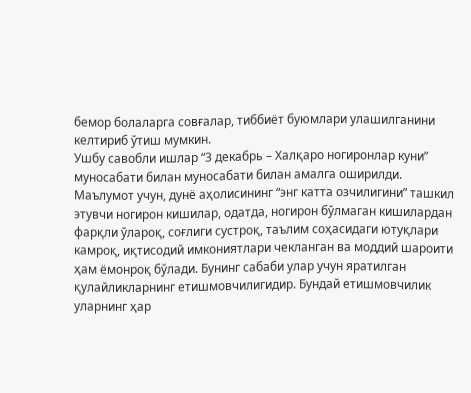бемор болаларга совғалар, тиббиёт буюмлари улашилганини келтириб ўтиш мумкин.
Ушбу савобли ишлар “3 декабрь – Халқаро ногиронлар куни” муносабати билан муносабати билан амалга оширилди.
Маълумот учун, дунё аҳолисининг “энг катта озчилигини” ташкил этувчи ногирон кишилар, одатда, ногирон бўлмаган кишилардан фарқли ўлароқ, соғлиги сустроқ, таълим соҳасидаги ютуқлари камроқ, иқтисодий имкониятлари чекланган ва моддий шароити ҳам ёмонроқ бўлади. Бунинг сабаби улар учун яратилган қулайликларнинг етишмовчилигидир. Бундай етишмовчилик уларнинг ҳар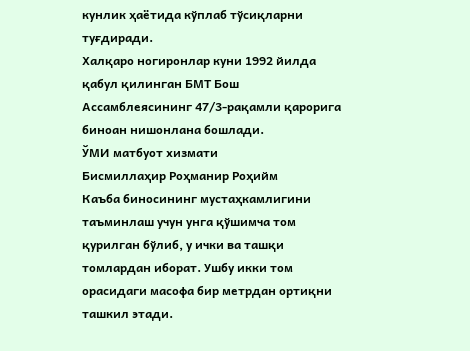кунлик ҳаётида кўплаб тўсиқларни туғдиради.
Халқаро ногиронлар куни 1992 йилда қабул қилинган БМТ Бош Ассамблеясининг 47/3-рақамли қарорига биноан нишонлана бошлади.
ЎМИ матбуот хизмати
Бисмиллаҳир Роҳманир Роҳийм
Каъба биносининг мустаҳкамлигини таъминлаш учун унга қўшимча том қурилган бўлиб, у ички ва ташқи томлардан иборат. Ушбу икки том орасидаги масофа бир метрдан ортиқни ташкил этади.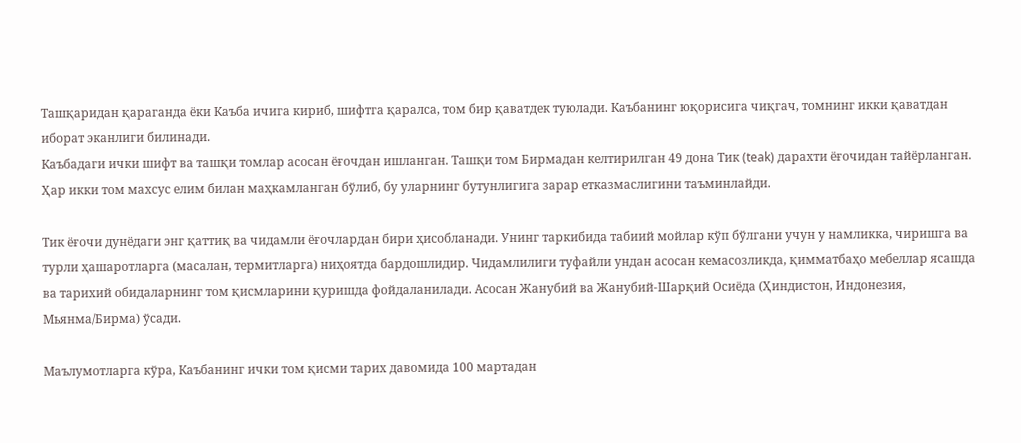Ташқаридан қараганда ёки Каъба ичига кириб, шифтга қаралса, том бир қаватдек туюлади. Каъбанинг юқорисига чиқгач, томнинг икки қаватдан иборат эканлиги билинади.
Каъбадаги ички шифт ва ташқи томлар асосан ёғочдан ишланган. Ташқи том Бирмадан келтирилган 49 дона Тик (teak) дарахти ёғочидан тайёрланган. Ҳар икки том махсус елим билан маҳкамланган бўлиб, бу уларнинг бутунлигига зарар етказмаслигини таъминлайди.

Тик ёғочи дунёдаги энг қаттиқ ва чидамли ёғочлардан бири ҳисобланади. Унинг таркибида табиий мойлар кўп бўлгани учун у намликка, чиришга ва турли ҳашаротларга (масалан, термитларга) ниҳоятда бардошлидир. Чидамлилиги туфайли ундан асосан кемасозликда, қимматбаҳо мебеллар ясашда ва тарихий обидаларнинг том қисмларини қуришда фойдаланилади. Асосан Жанубий ва Жанубий-Шарқий Осиёда (Ҳиндистон, Индонезия, Мьянма/Бирма) ўсади.

Маълумотларга кўра, Каъбанинг ички том қисми тарих давомида 100 мартадан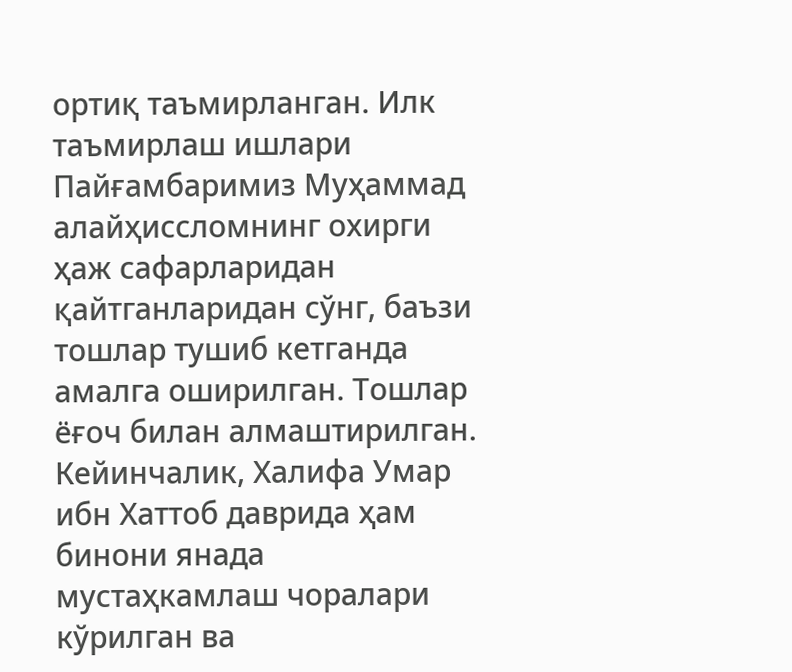ортиқ таъмирланган. Илк таъмирлаш ишлари Пайғамбаримиз Муҳаммад алайҳиссломнинг охирги ҳаж сафарларидан қайтганларидан сўнг, баъзи тошлар тушиб кетганда амалга оширилган. Тошлар ёғоч билан алмаштирилган.
Кейинчалик, Халифа Умар ибн Хаттоб даврида ҳам бинони янада мустаҳкамлаш чоралари кўрилган ва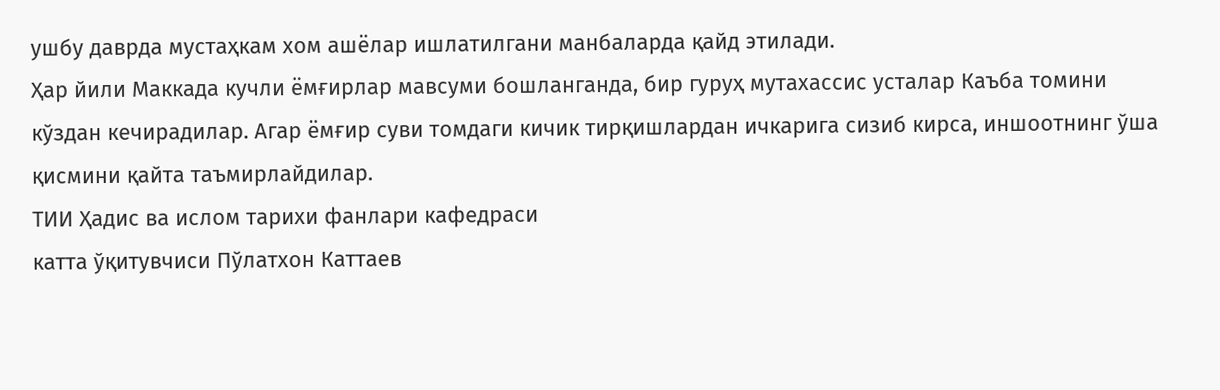ушбу даврда мустаҳкам хом ашёлар ишлатилгани манбаларда қайд этилади.
Ҳар йили Маккада кучли ёмғирлар мавсуми бошланганда, бир гуруҳ мутахассис усталар Каъба томини кўздан кечирадилар. Агар ёмғир суви томдаги кичик тирқишлардан ичкарига сизиб кирса, иншоотнинг ўша қисмини қайта таъмирлайдилар.
ТИИ Ҳадис ва ислом тарихи фанлари кафедраси
катта ўқитувчиси Пўлатхон Каттаев